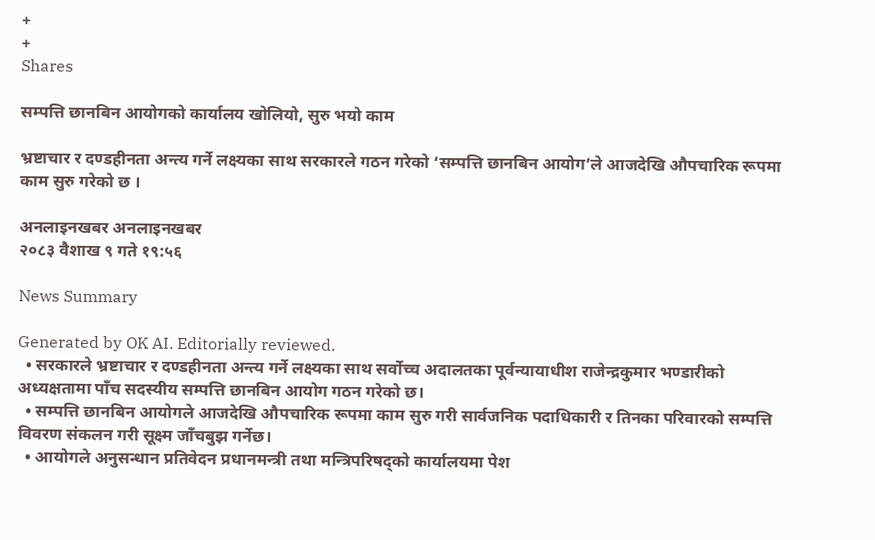+
+
Shares

सम्पत्ति छानबिन आयोगको कार्यालय खोलियो, सुरु भयो काम

भ्रष्टाचार र दण्डहीनता अन्त्य गर्ने लक्ष्यका साथ सरकारले गठन गरेको ‘सम्पत्ति छानबिन आयोग’ले आजदेखि औपचारिक रूपमा काम सुरु गरेको छ ।

अनलाइनखबर अनलाइनखबर
२०८३ वैशाख ९ गते १९:५६

News Summary

Generated by OK AI. Editorially reviewed.
  • सरकारले भ्रष्टाचार र दण्डहीनता अन्त्य गर्ने लक्ष्यका साथ सर्वोच्च अदालतका पूर्वन्यायाधीश राजेन्द्रकुमार भण्डारीको अध्यक्षतामा पाँच सदस्यीय सम्पत्ति छानबिन आयोग गठन गरेको छ।
  • सम्पत्ति छानबिन आयोगले आजदेखि औपचारिक रूपमा काम सुरु गरी सार्वजनिक पदाधिकारी र तिनका परिवारको सम्पत्ति विवरण संकलन गरी सूक्ष्म जाँचबुझ गर्नेछ।
  • आयोगले अनुसन्धान प्रतिवेदन प्रधानमन्त्री तथा मन्त्रिपरिषद्को कार्यालयमा पेश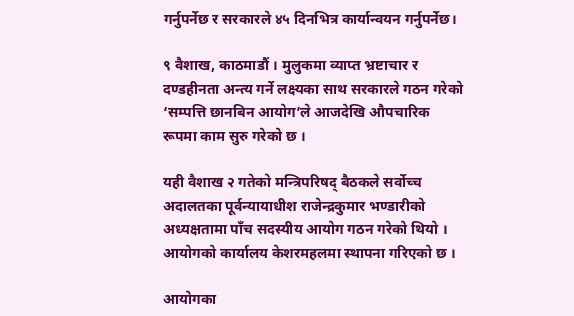गर्नुपर्नेछ र सरकारले ४५ दिनभित्र कार्यान्वयन गर्नुपर्नेछ।

९ वैशाख, काठमाडौं । मुलुकमा व्याप्त भ्रष्टाचार र दण्डहीनता अन्त्य गर्ने लक्ष्यका साथ सरकारले गठन गरेको ‘सम्पत्ति छानबिन आयोग’ले आजदेखि औपचारिक रूपमा काम सुरु गरेको छ ।

यही वैशाख २ गतेको मन्त्रिपरिषद् बैठकले सर्वोच्च अदालतका पूर्वन्यायाधीश राजेन्द्रकुमार भण्डारीको अध्यक्षतामा पाँच सदस्यीय आयोग गठन गरेको थियो । आयोगको कार्यालय केशरमहलमा स्थापना गरिएको छ ।

आयोगका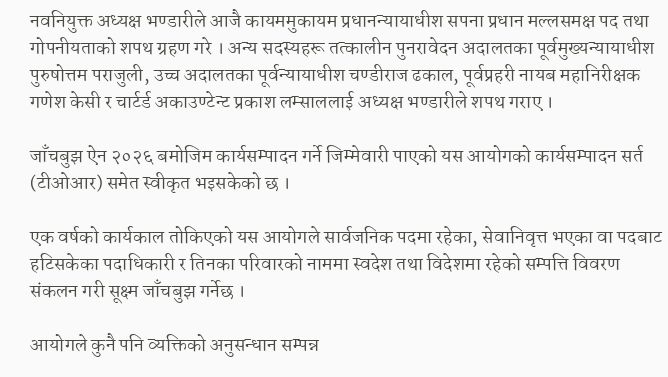नवनियुक्त अध्यक्ष भण्डारीले आजै कायममुकायम प्रधानन्यायाधीश सपना प्रधान मल्लसमक्ष पद तथा गोपनीयताको शपथ ग्रहण गरे । अन्य सदस्यहरू तत्कालीन पुनरावेदन अदालतका पूर्वमुख्यन्यायाधीश पुरुषोत्तम पराजुली, उच्च अदालतका पूर्वन्यायाधीश चण्डीराज ढकाल, पूर्वप्रहरी नायब महानिरीक्षक गणेश केसी र चार्टर्ड अकाउण्टेन्ट प्रकाश लम्साललाई अध्यक्ष भण्डारीले शपथ गराए ।

जाँचबुझ ऐन २०२६ बमोजिम कार्यसम्पादन गर्ने जिम्मेवारी पाएको यस आयोगको कार्यसम्पादन सर्त (टीओआर) समेत स्वीकृत भइसकेको छ ।

एक वर्षको कार्यकाल तोकिएको यस आयोगले सार्वजनिक पदमा रहेका, सेवानिवृत्त भएका वा पदबाट हटिसकेका पदाधिकारी र तिनका परिवारको नाममा स्वदेश तथा विदेशमा रहेको सम्पत्ति विवरण संकलन गरी सूक्ष्म जाँचबुझ गर्नेछ ।

आयोगले कुनै पनि व्यक्तिको अनुसन्धान सम्पन्न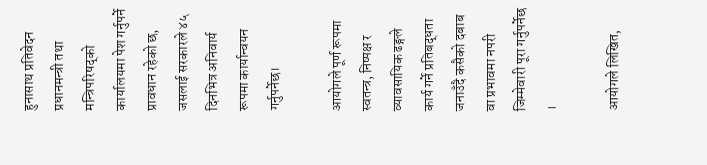हुनासाथ प्रतिवेदन प्रधानमन्त्री तथा मन्त्रिपरिषद्को कार्यालयमा पेश गर्नुपर्ने प्रावधान रहेको छ, जसलाई सरकारले ४५ दिनभित्र अनिवार्य रूपमा कार्यान्वयन गर्नुपर्नेछ।

आयोगले पूर्ण रूपमा स्वतन्त्र, निष्पक्ष र व्यावसायिक ढङ्गले कार्य गर्ने प्रतिबद्धता जनाउँदै कसैको दबाब वा प्रभावमा नपरी जिम्मेवारी पूरा गर्नुपर्नेछ ।

आयोगले लिखित,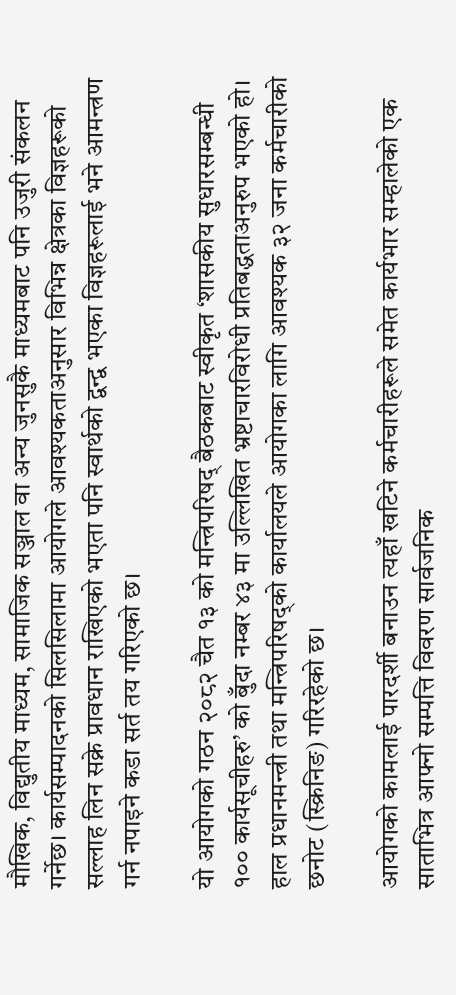मौखिक, विद्युतीय माध्यम, सामाजिक सञ्जाल वा अन्य जुनसुकै माध्यमबाट पनि उजुरी संकलन गर्नेछ। कार्यसम्पादनको सिलसिलामा आयोगले आवश्यकताअनुसार विभिन्न क्षेत्रका विज्ञहरूको सल्लाह लिन सक्ने प्रावधान राखिएको भएता पनि स्वार्थको द्वन्द्व भएका विज्ञहरूलाई भने आमन्त्रण गर्न नपाइने कडा सर्त तय गरिएको छ।

यो आयोगको गठन २०८२ चैत १३ को मन्त्रिपरिषद् बैठकबाट स्वीकृत ‘शासकीय सुधारसम्बन्धी १०० कार्यसूचीहरु’ को बुँदा नम्बर ४३ मा उल्लिखित भ्रष्टाचारविरोधी प्रतिबद्धताअनुरुप भएको हो। हाल प्रधानमन्त्री तथा मन्त्रिपरिषद्को कार्यालयले आयोगका लागि आवश्यक ३२ जना कर्मचारीको छनोट (स्क्रिनिङ) गरिरहेको छ।

आयोगको कामलाई पारदर्शी बनाउन त्यहाँ खटिने कर्मचारीहरूले समेत कार्यभार सम्हालेको एक साताभित्र आफ्नो सम्पत्ति विवरण सार्वजनिक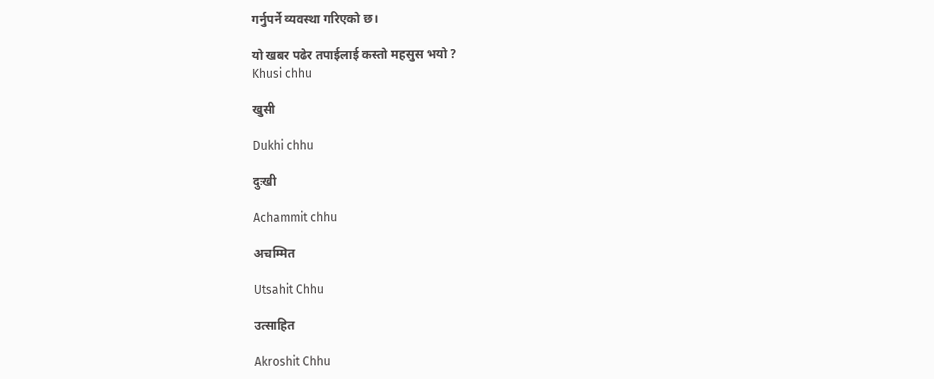गर्नुपर्ने व्यवस्था गरिएको छ।

यो खबर पढेर तपाईलाई कस्तो महसुस भयो ?
Khusi chhu

खुसी

Dukhi chhu

दुःखी

Achammit chhu

अचम्मित

Utsahit Chhu

उत्साहित

Akroshit Chhu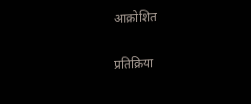आक्रोशित

प्रतिक्रिया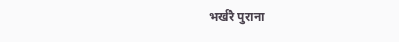भर्खरै पुराना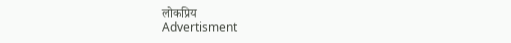लोकप्रिय
Advertisment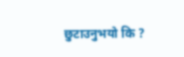छुटाउनुभयो कि ?